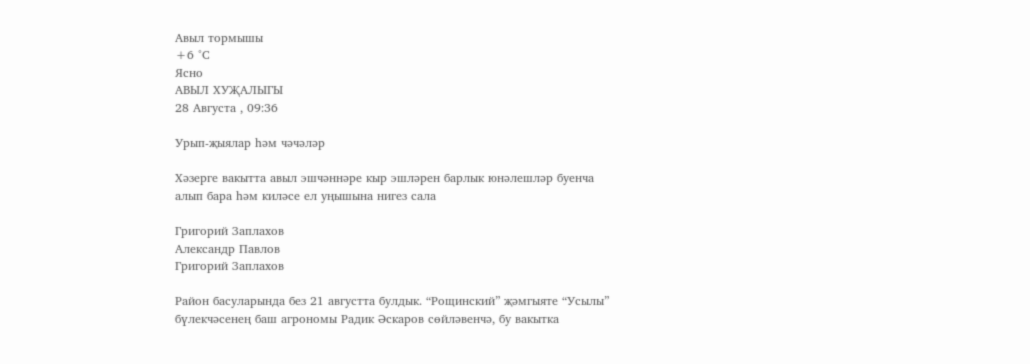Авыл тормышы
+6 °С
Ясно
АВЫЛ ХУҖАЛЫГЫ
28 Августа , 09:36

Урып-җыялар һәм чәчәләр

Хәзерге вакытта авыл эшчәннәре кыр эшләрен барлык юнәлешләр буенча алып бара һәм киләсе ел уңышына нигез сала

Григорий Заплахов
Александр Павлов
Григорий Заплахов

Район басуларында без 21 августта булдык. “Рощинский” җәмгыяте “Усылы” бүлекчәсенең баш агрономы Радик Әскаров сөйләвенчә, бу вакытка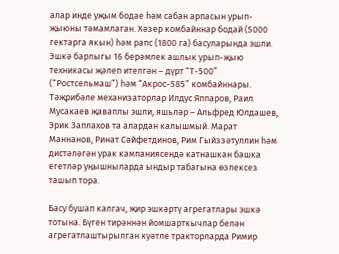алар инде уҗым бодае һәм сабан арпасын урып-җыюны тәмамлаган. Хәзер комбайннар бодай (5000 гектарга якын) һәм рапс (1800 га) басуларында эшли. Эшкә барлыгы 16 берәмлек ашлык урып-җыю техникасы җәлеп ителгән – дүрт “Т-500” (“Ростсельмаш”) һәм “Акрос-585” комбайннары. Тәҗрибәле механизаторлар Илдус Яппаров, Раил Мусакаев җаваплы эшли, яшьләр – Альфред Юлдашев, Эрик Заплахов та алардан калышмый. Марат Маннанов, Ринат Сәйфетдинов, Рим Гыйззәтуллин һәм дистәләгән урак кампаниясендә катнашкан башка егетләр уңышныларда ындыр табагына өзлексез ташып тора.

Басу бушап калгач, җир эшкәртү агрегатлары эшкә тотына. Бүген тирәннән йомшарткычлар белән агрегатлаштырылган куәтле тракторларда Римир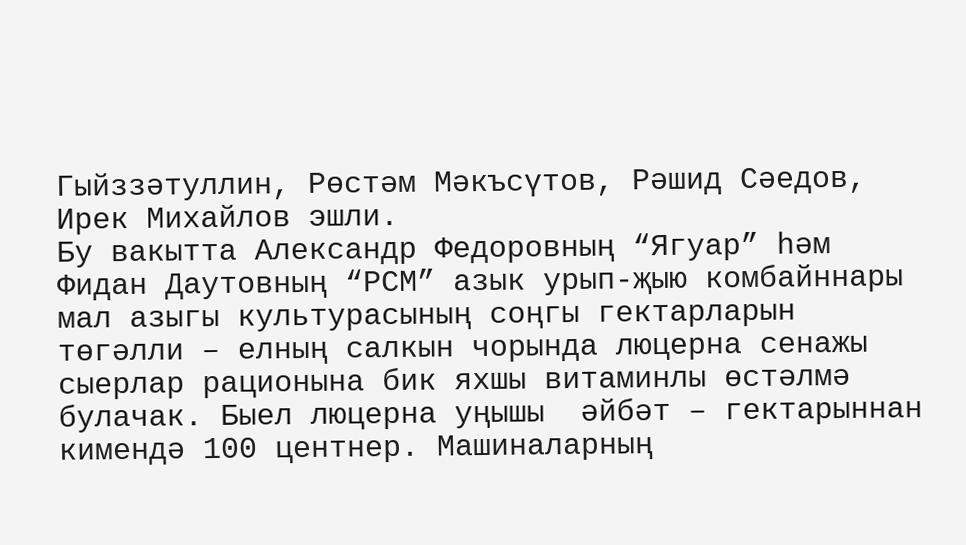Гыйззәтуллин, Рөстәм Мәкъсүтов, Рәшид Сәедов, Ирек Михайлов эшли.
Бу вакытта Александр Федоровның “Ягуар” һәм Фидан Даутовның “РСМ” азык урып-җыю комбайннары мал азыгы культурасының соңгы гектарларын төгәлли – елның салкын чорында люцерна сенажы сыерлар рационына бик яхшы витаминлы өстәлмә булачак. Быел люцерна уңышы  әйбәт – гектарыннан кимендә 100 центнер. Машиналарның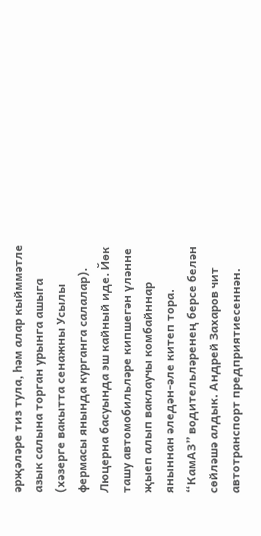әрҗәләре тиз тула, һәм алар кыйммәтле азык салына торган урынга ашыга (хәзерге вакытта сенажны Усылы фермасы янында курганга салалар).
Люцерна басуында эш кайный иде. Йөк ташу автомобильләре кипшегән үләнне җыеп алып ваклаучы комбайннар яныннан әледән-әле китеп тора. “КамАЗ” водительләренең берсе белән сөйләшә алдык. Андрей Захаров чит автотранспорт предприятиесеннән.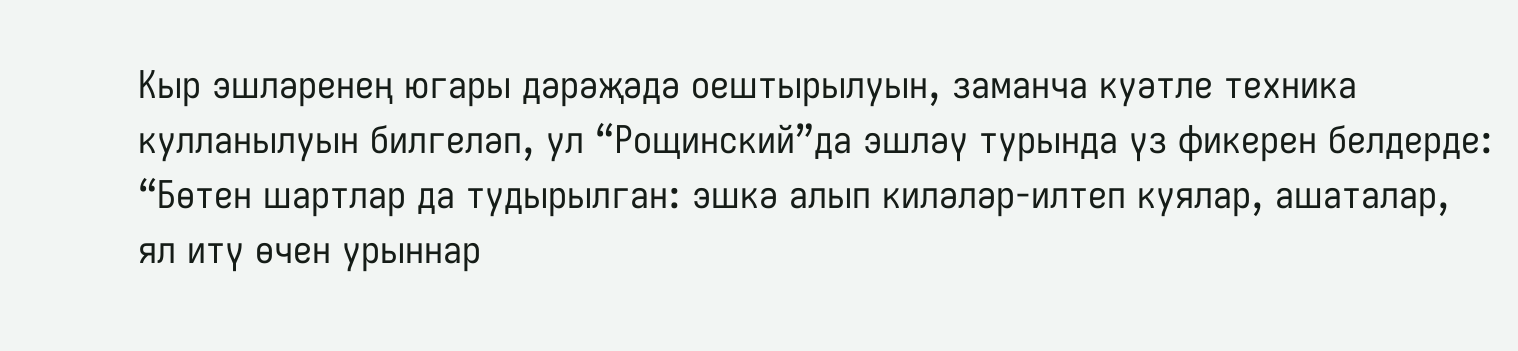Кыр эшләренең югары дәрәҗәдә оештырылуын, заманча куәтле техника кулланылуын билгеләп, ул “Рощинский”да эшләү турында үз фикерен белдерде: “Бөтен шартлар да тудырылган: эшкә алып киләләр-илтеп куялар, ашаталар, ял итү өчен урыннар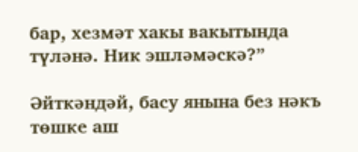бар, хезмәт хакы вакытында түләнә. Ник эшләмәскә?”

Әйткәндәй, басу янына без нәкъ төшке аш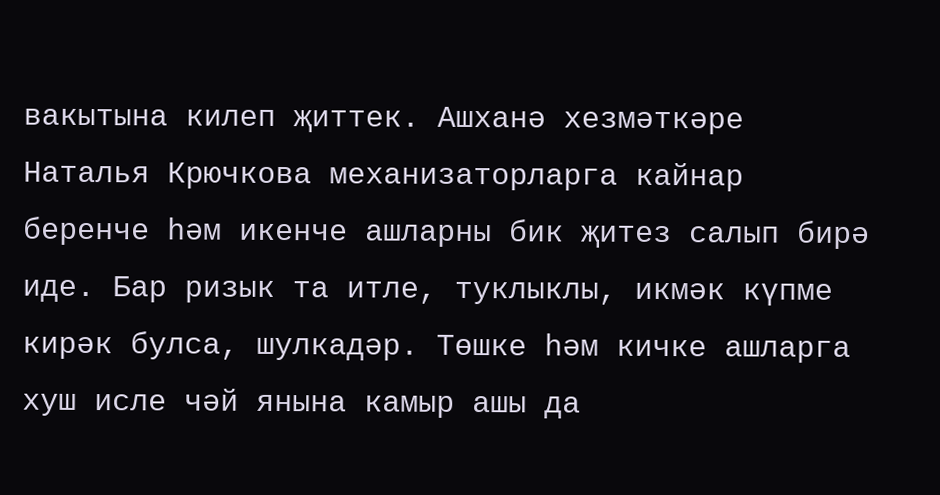вакытына килеп җиттек. Ашханә хезмәткәре Наталья Крючкова механизаторларга кайнар беренче һәм икенче ашларны бик җитез салып бирә иде. Бар ризык та итле, туклыклы, икмәк күпме кирәк булса, шулкадәр. Төшке һәм кичке ашларга хуш исле чәй янына камыр ашы да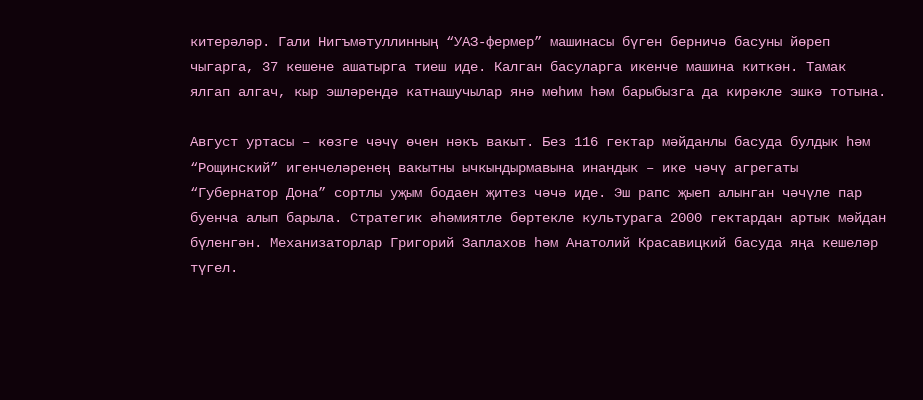китерәләр. Гали Нигъмәтуллинның “УАЗ-фермер” машинасы бүген берничә басуны йөреп чыгарга, 37 кешене ашатырга тиеш иде. Калган басуларга икенче машина киткән. Тамак ялгап алгач, кыр эшләрендә катнашучылар янә мөһим һәм барыбызга да кирәкле эшкә тотына.

Август уртасы – көзге чәчү өчен нәкъ вакыт. Без 116 гектар мәйданлы басуда булдык һәм “Рощинский” игенчеләренең вакытны ычкындырмавына инандык – ике чәчү агрегаты “Губернатор Дона” сортлы уҗым бодаен җитез чәчә иде. Эш рапс җыеп алынган чәчүле пар буенча алып барыла. Стратегик әһәмиятле бөртекле культурага 2000 гектардан артык мәйдан бүленгән. Механизаторлар Григорий Заплахов һәм Анатолий Красавицкий басуда яңа кешеләр түгел.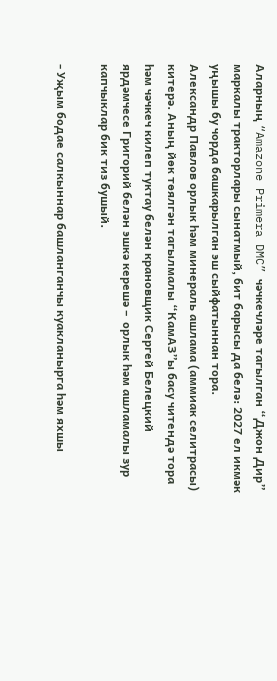Аларның “Amazone Primera DMC” чәчкечләре тагылган “Джон Дир” маркалы тракторлары сынатмый, бит барысы да белә: 2027 ел икмәк уңышы бу чорда башкарылган эш сыйфатыннан тора.
Александр Павлов орлык һәм минераль ашлама (аммиак селитрасы) китерә. Аның йөк төялгән тагылмалы “КамАЗ”ы басу читендә тора һәм чәчкеч килеп туктау белән крановщик Сергей Белецкий ярдәмчесе Григорий белән эшкә керешә –  орлык һәм ашламалы зур капчыклар бик тиз бушый.

- Уҗым бодае салкыннар башланганчы куакланырга һәм яхшы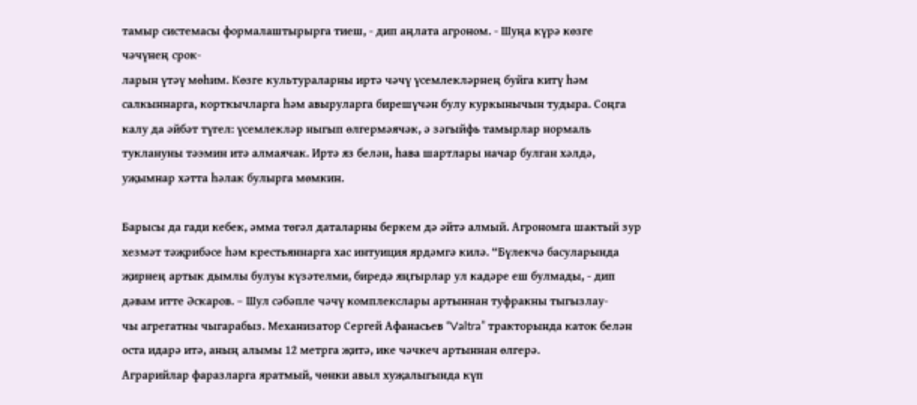тамыр системасы формалаштырырга тиеш, - дип аңлата агроном. - Шуңа күрә көзге чәчүнең срок-
ларын үтәү мөһим. Көзге культураларны иртә чәчү үсемлекләрнең буйга китү һәм салкыннарга, корткычларга һәм авыруларга бирешүчән булу куркынычын тудыра. Соңга калу да әйбәт түгел: үсемлекләр ныгып өлгермәячәк, ә зәгыйфь тамырлар нормаль туклануны тәэмин итә алмаячак. Иртә яз белән, һава шартлары начар булган хәлдә, уҗымнар хәтта һәлак булырга мөмкин.

Барысы да гади кебек, әмма төгәл даталарны беркем дә әйтә алмый. Агрономга шактый зур хезмәт тәҗрибәсе һәм крестьяннарга хас интуиция ярдәмгә килә. “Бүлекчә басуларында җирнең артык дымлы булуы күзәтелми, биредә яңгырлар ул кадәре еш булмады, - дип дәвам итте Әскаров. – Шул сәбәпле чәчү комплекслары артыннан туфракны тыгызлау-
чы агрегатны чыгарабыз. Механизатор Сергей Афанасьев “Valtra” тракторында каток белән оста идарә итә, аның алымы 12 метрга җитә, ике чәчкеч артыннан өлгерә.
Аграрийлар фаразларга яратмый, чөнки авыл хуҗалыгында күп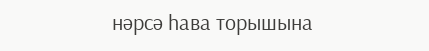нәрсә һава торышына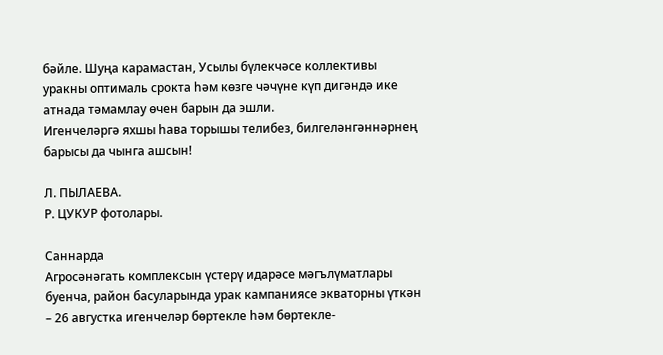бәйле. Шуңа карамастан, Усылы бүлекчәсе коллективы уракны оптималь срокта һәм көзге чәчүне күп дигәндә ике атнада тәмамлау өчен барын да эшли.
Игенчеләргә яхшы һава торышы телибез, билгеләнгәннәрнең барысы да чынга ашсын!

Л. ПЫЛАЕВА.
Р. ЦУКУР фотолары.

Саннарда
Агросәнәгать комплексын үстерү идарәсе мәгълүматлары буенча, район басуларында урак кампаниясе экваторны үткән – 26 августка игенчеләр бөртекле һәм бөртекле-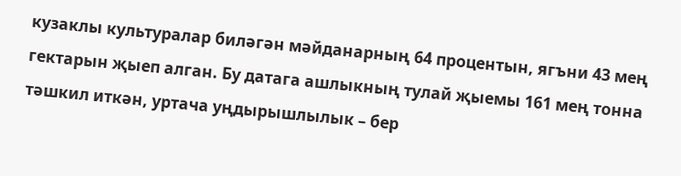кузаклы культуралар биләгән мәйданарның 64 процентын, ягъни 43 мең гектарын җыеп алган. Бу датага ашлыкның тулай җыемы 161 мең тонна тәшкил иткән, уртача уңдырышлылык – бер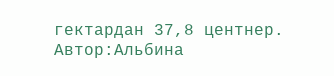гектардан 37,8 центнер.
Автор:Альбина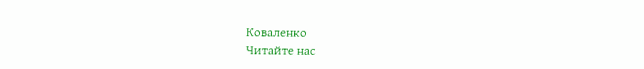Коваленко
Читайте нас